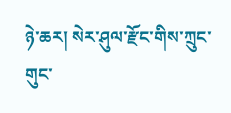ཉེ་ཆར། སེར་ཤུལ་རྫོང་གིས་ཀྲུང་གུང་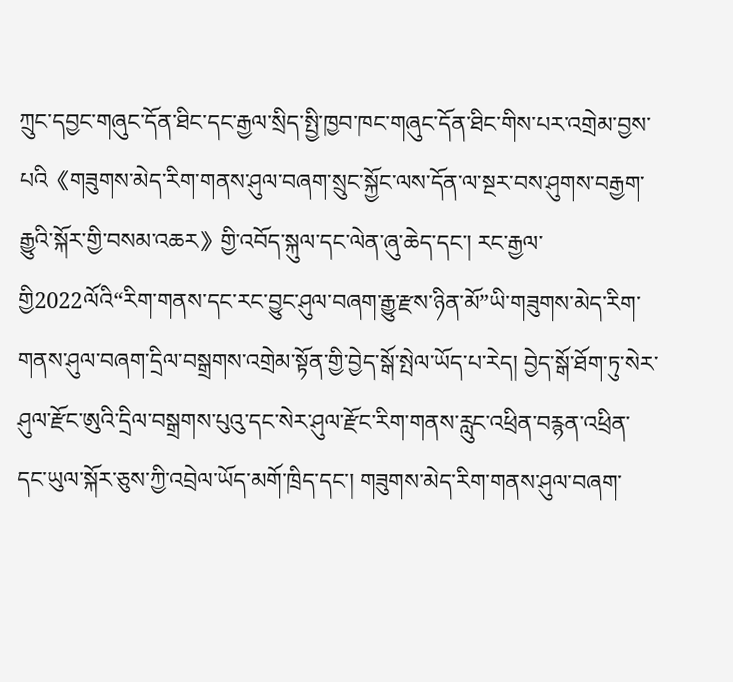ཀྲུང་དབྱང་གཞུང་དོན་ཐིང་དང་རྒྱལ་སྲིད་སྤྱི་ཁྱབ་ཁང་གཞུང་དོན་ཐིང་གིས་པར་འགྲེམ་བྱས་པའི《གཟུགས་མེད་རིག་གནས་ཤུལ་བཞག་སྲུང་སྐྱོང་ལས་དོན་ལ་སྔར་བས་ཤུགས་བརྒྱག་རྒྱུའི་སྐོར་གྱི་བསམ་འཆར》གྱི་འབོད་སྐུལ་དང་ལེན་ཞུ་ཆེད་དང་། རང་རྒྱལ་གྱི2022ལོའི“རིག་གནས་དང་རང་བྱུང་ཤུལ་བཞག་རྒྱུ་རྫས་ཉིན་མོ”ཡི་གཟུགས་མེད་རིག་གནས་ཤུལ་བཞག་དྲིལ་བསྒྲགས་འགྲེམ་སྟོན་གྱི་བྱེད་སྒོ་སྤེལ་ཡོད་པ་རེད། བྱེད་སྒོ་ཐོག་ཏུ་སེར་ཤུལ་རྫོང་ཨུའི་དྲིལ་བསྒྲགས་པུའུ་དང་སེར་ཤུལ་རྫོང་རིག་གནས་རླུང་འཕྲིན་བརྙན་འཕྲིན་དང་ཡུལ་སྐོར་ཅུས་ཀྱི་འབྲེལ་ཡོད་མགོ་ཁྲིད་དང་། གཟུགས་མེད་རིག་གནས་ཤུལ་བཞག་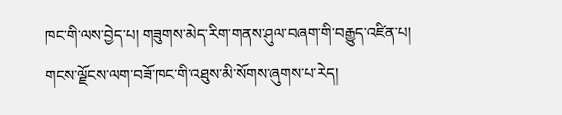ཁང་གི་ལས་བྱེད་པ། གཟུགས་མེད་རིག་གནས་ཤུལ་བཞག་གི་བརྒྱུད་འཛིན་པ། གངས་ལྗོངས་ལག་བཟོ་ཁང་གི་འཐུས་མི་སོགས་ཞུགས་པ་རེད།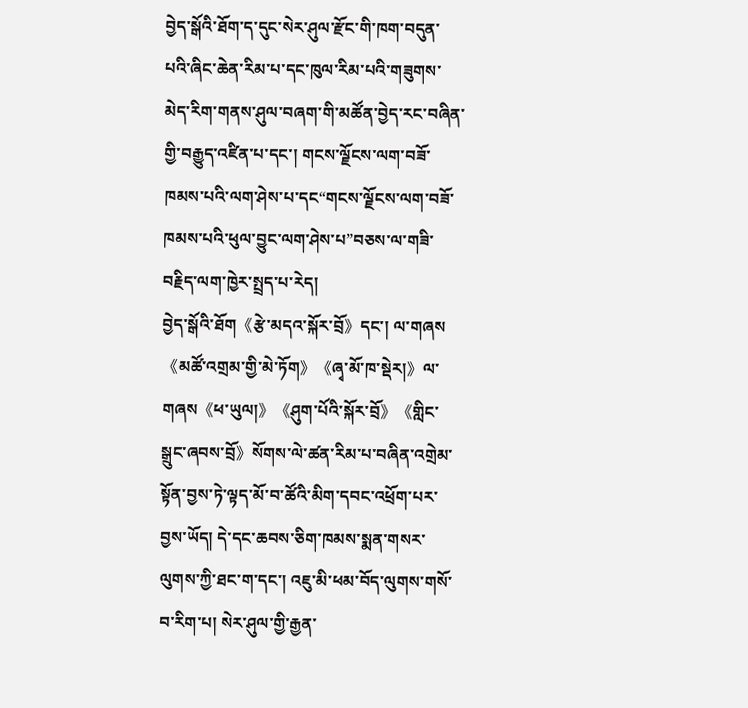བྱེད་སྒོའི་ཐོག་ད་དུང་སེར་ཤུལ་རྫོང་གི་ཁག་བདུན་པའི་ཞིང་ཆེན་རིམ་པ་དང་ཁུལ་རིམ་པའི་གཟུགས་མེད་རིག་གནས་ཤུལ་བཞག་གི་མཚོན་བྱེད་རང་བཞིན་གྱི་བརྒྱུད་འཛིན་པ་དང་། གངས་ལྗོངས་ལག་བཟོ་ཁམས་པའི་ལག་ཤེས་པ་དང“གངས་ལྗོངས་ལག་བཟོ་ཁམས་པའི་ཕུལ་བྱུང་ལག་ཤེས་པ”བཅས་ལ་གཟི་བརྗིད་ལག་ཁྱེར་སྤྲད་པ་རེད།
བྱེད་སྒོའི་ཐོག《རྩེ་མདའ་སྐོར་བྲོ》དང་། ལ་གཞས《མཚོ་འགྲམ་གྱི་མེ་ཏོག》《ཞྭ་མོ་ཁ་སྡེར།》ལ་གཞས《ཕ་ཡུལ།》《ཤུག་པོའི་སྐོར་བྲོ》《གླིང་སྒྲུང་ཞབས་བྲོ》སོགས་ལེ་ཚན་རིམ་པ་བཞིན་འགྲེམ་སྟོན་བྱས་ཏེ་ལྟད་མོ་བ་ཚོའི་མིག་དབང་འཕྲོག་པར་བྱས་ཡོད། དེ་དང་ཆབས་ཅིག་ཁམས་སྨན་གསར་ལུགས་ཀྱི་ཐང་ག་དང་། འཇུ་མི་ཕམ་བོད་ལུགས་གསོ་བ་རིག་པ། སེར་ཤུལ་གྱི་རྒྱན་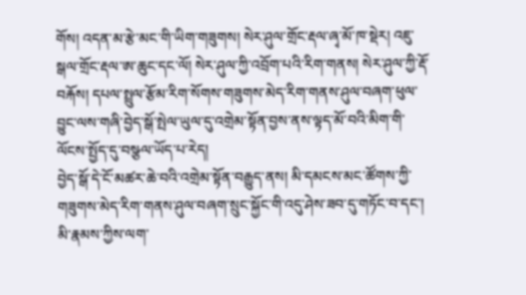གོས། འདན་མ་རྩེ་མང་གི་ཡིག་གཟུགས། སེར་ཤུལ་གྲོང་རྡལ་ཞྭ་མོ་ཁ་སྡེར། འཇུ་སྒལ་གྲོང་རྡལ་ཨ་ཆུང་དང་ལོ། སེར་ཤུལ་ཀྱི་འབྲོག་པའི་རིག་གནས། སེར་ཤུལ་ཀྱི་རྡོ་བརྐོས། དཔལ་སྤྲུལ་རྩོམ་རིག་སོགས་གཟུགས་མེད་རིག་གནས་ཤུལ་བཞག་ཕུལ་བྱུང་ལས་གཞི་བྱེད་སྒོ་སྤེལ་ཡུལ་དུ་འགྲེམ་སྟོན་བྱས་ནས་ལྟད་མོ་བའི་མིག་གི་ལོངས་སྤྱོད་དུ་བསྩལ་ཡོད་པ་རེད།
བྱེད་སྒོ་དེ་ངོ་མཚར་ཆེ་བའི་འགྲེམ་སྟོན་བརྒྱུད་ནས། མི་དམངས་མང་ཚོགས་ཀྱི་གཟུགས་མེད་རིག་གནས་ཤུལ་བཞག་སྲུང་སྐྱོང་གི་འདུ་ཤེས་ཟབ་དུ་གཏོང་བ་དང་། མི་རྣམས་ཀྱིས་ལག་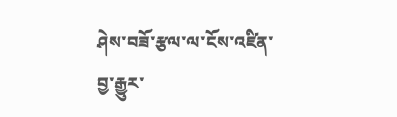ཤེས་བཟོ་རྩལ་ལ་ངོས་འཛིན་བྱ་རྒྱུར་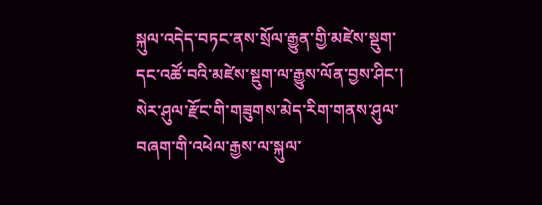སྐུལ་འདེད་བཏང་ནས་སྲོལ་རྒྱུན་གྱི་མཛེས་སྡུག་དང་འཚོ་བའི་མཛེས་སྡུག་ལ་རྒྱུས་ལོན་བྱས་ཤིང་། སེར་ཤུལ་རྫོང་གི་གཟུགས་མེད་རིག་གནས་ཤུལ་བཞག་གི་འཕེལ་རྒྱས་ལ་སྐུལ་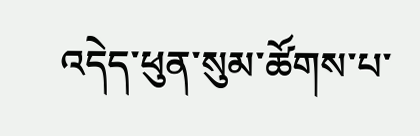འདེད་ཕུན་སུམ་ཚོགས་པ་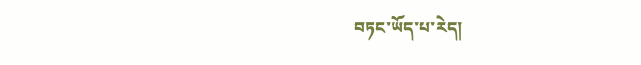བཏང་ཡོད་པ་རེད།